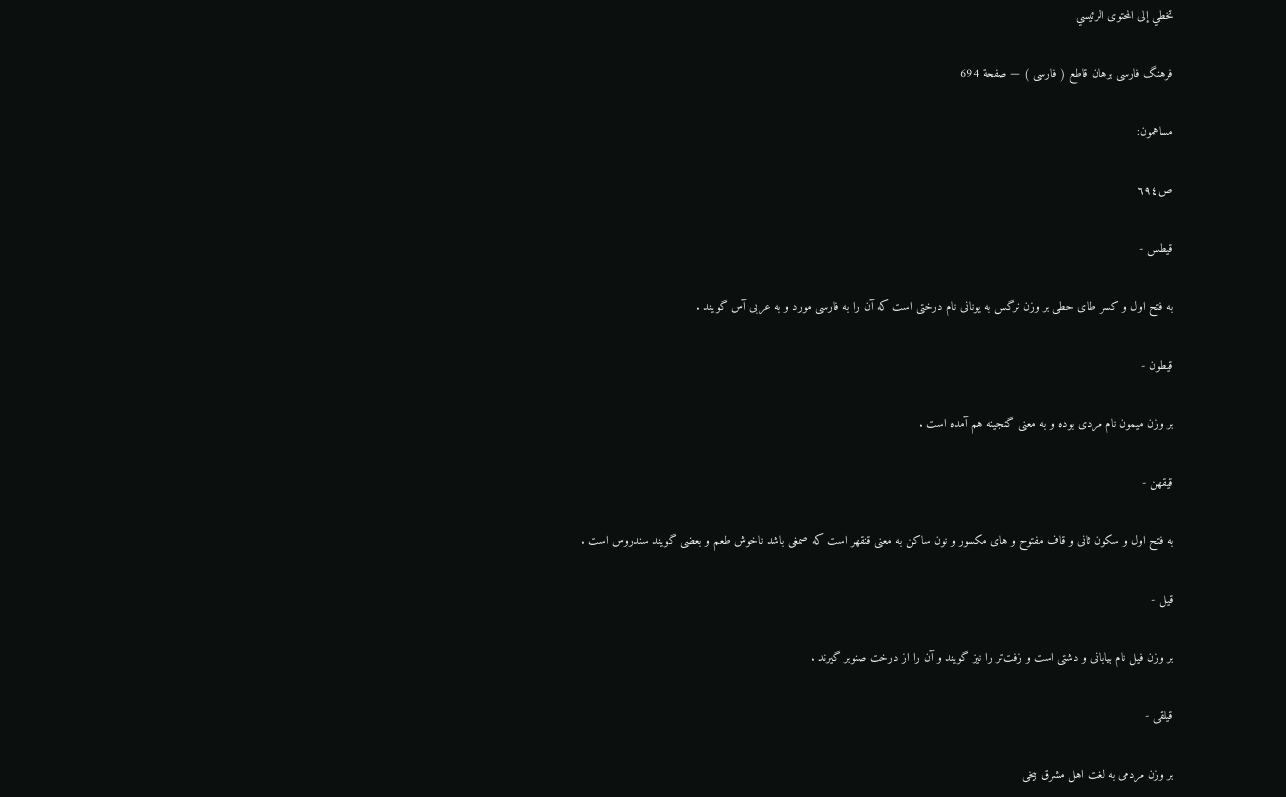تخطي إلى المحتوى الرئيسي

فرهنگ فارسى برهان قاطع ( فارسى ) — صفحة 694

مساهمون:

ص٦٩٤

قيطس -

به فتح اول و كسر طاى حطى بر وزن نرگس به يونانى نام درختى است كه آن را به فارسى مورد و به عربى آس گويند .

قيطون -

بر وزن ميمون نام مردى بوده و به معنى گنجينه هم آمده است .

قيقهن -

به فتح اول و سكون ثانى و قاف مفتوح و هاى مكسور و نون ساكن به معنى قنقهر است كه صمغى باشد ناخوش طعم و بعضى گويند سندروس است .

قيل -

بر وزن فيل نام بيابانى و دشتى است و زفت‌تر را نيز گويند و آن را از درخت صنوبر گيرند .

قيلقى -

بر وزن مردمى به لغت اهل مشرق بيخى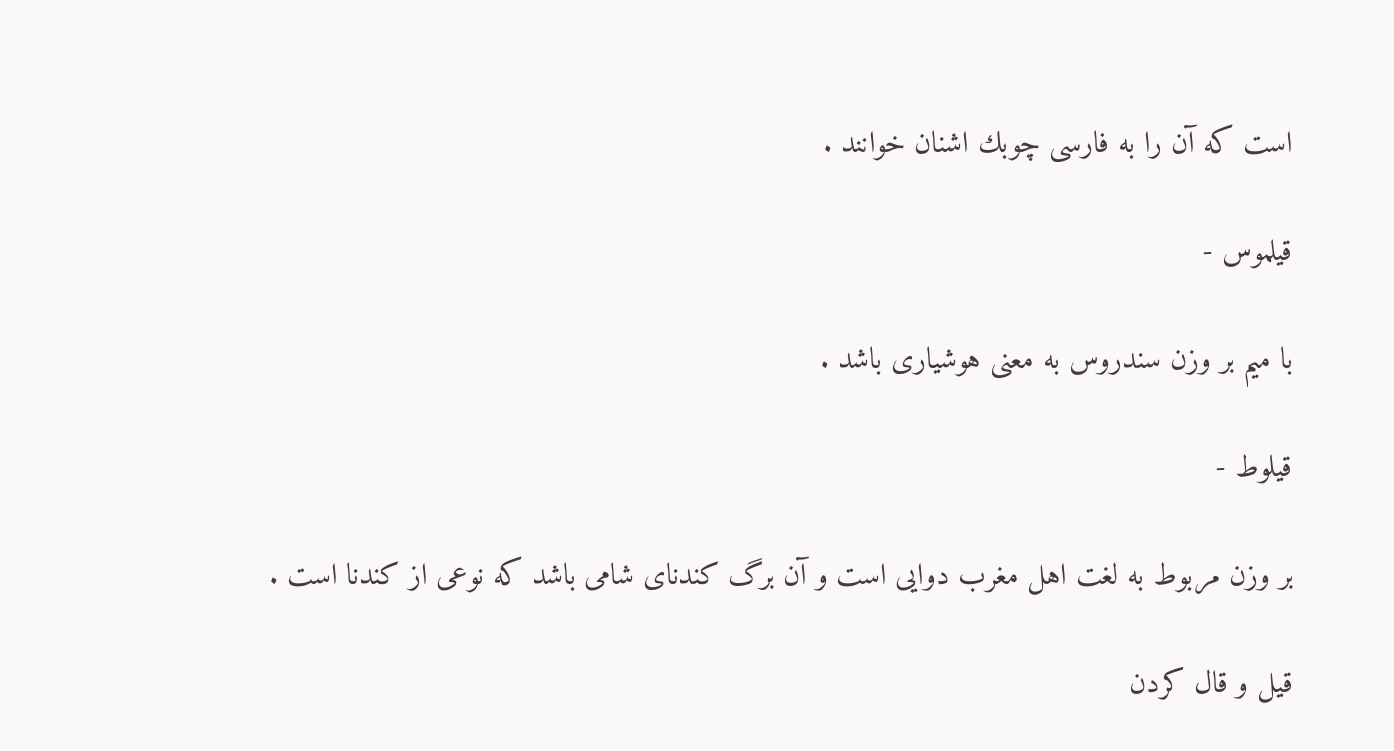است كه آن را به فارسى چوبك اشنان خوانند .

قيلموس -

با ميم بر وزن سندروس به معنى هوشيارى باشد .

قيلوط -

بر وزن مربوط به لغت اهل مغرب دوايى است و آن برگ كندناى شامى باشد كه نوعى از كندنا است .

قيل و قال كردن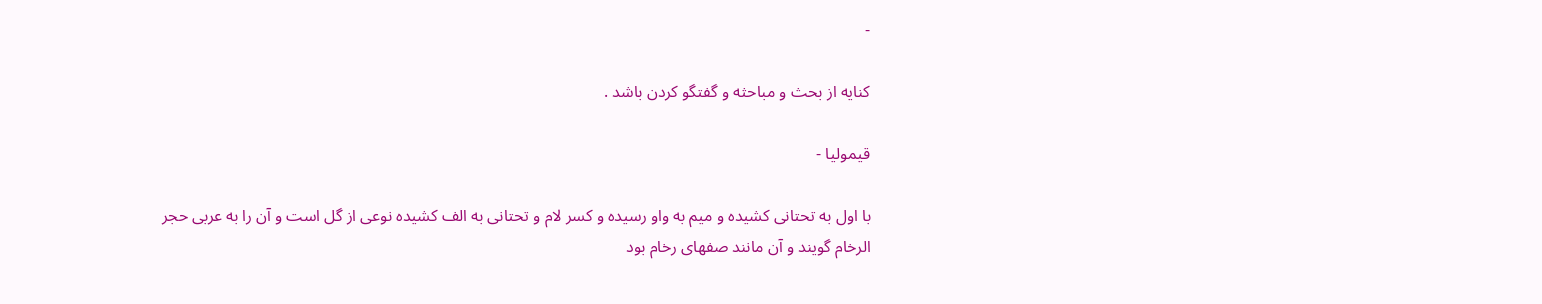-

كنايه از بحث و مباحثه و گفتگو كردن باشد .

قيموليا -

با اول به تحتانى كشيده و ميم به واو رسيده و كسر لام و تحتانى به الف كشيده نوعى از گل است و آن را به عربى حجر الرخام گويند و آن مانند صفهاى رخام بود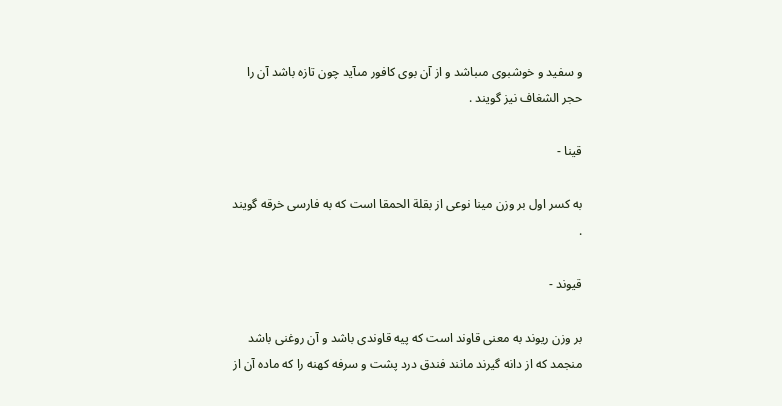و سفيد و خوشبوى مىباشد و از آن بوى كافور مىآيد چون تازه باشد آن را حجر الشغاف نيز گويند .

قينا -

به كسر اول بر وزن مينا نوعى از بقلة الحمقا است كه به فارسى خرقه گويند .

قيوند -

بر وزن ريوند به معنى قاوند است كه پيه قاوندى باشد و آن روغنى باشد منجمد كه از دانه گيرند مانند فندق درد پشت و سرفه كهنه را كه ماده آن از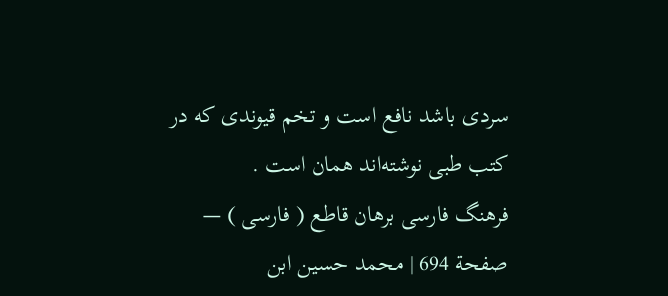سردى باشد نافع است و تخم قيوندى كه در كتب طبى نوشته‌اند همان است .
فرهنگ فارسى برهان قاطع ( فارسى ) — صفحة 694 | محمد حسين ابن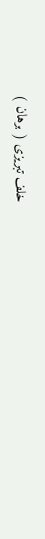خلف تبريزى ( برهان )